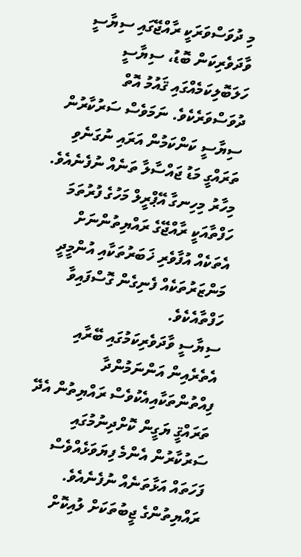މި ދުވަސްވަރަކީ ރާއްޖޭގައި ސިޔާސީ ވާދަވެރިކަން ބޮޑު، ސިޔާސީ ހަލަބޮލިކަމެއްގައި ޤައުމު އޮތް ދުވަސްވަރެކެވެ. ނަމަވެސް ސަރުކާރުން ސިޔާސީ ކަންކަމުން އަރައި ނުގަނެވި ތަރައްގީ މަޑު ޖައްސާލާ ތަނެއް ނުފެނެއެވެ. މިހާރު މިހިނގާ އޭޕްރީލް މަހުގެ ފުރުތަމަ ހަފްތާއަކީ ރާއްޖޭގެ ރައްޔިތުންނަށް އެތަކެއް އުފާވެރި ޚަބަރުތަކާއި އުންމީދީ މަންޒަރުތަކެއް ފެނިގެން ގޮސްފައިވާ ހަފްތާއެކެވެ.
ސިޔާސީ ވާދަވެރިކަމުގައި ބޭރާއި އެތެރެއިން އަންނަމުންދާ ފިއްތުންތަކާއިއެކުވެސް ރައްޔިތުން އެދޭ ތަރައްޤީ ޔަގީން ކޮށްދިނުމުގައި ސަރުކާރުން އެންމެ ފިޔަވަޅެއްވެސް ފަހަތައް އަޅާތަނެއް ނުފެނެއެވެ. ރައްޔިތުންގެ ޖީބުތަކަށް ލުއިކޮށް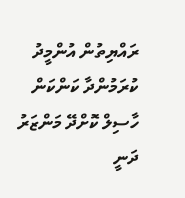ރައްޔިތުން އުންމީދު ކުރަމުންދާ ކަންކަން ހާސިލް ކޮށްދޭ މަންޒަރު ދަނީ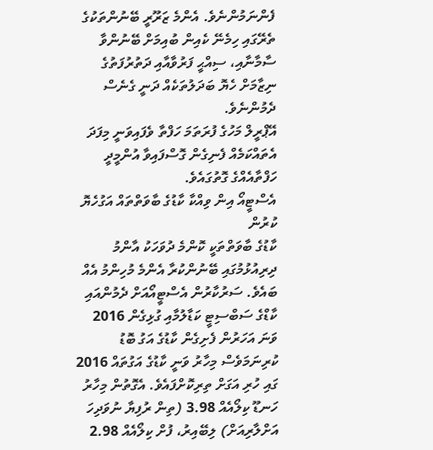ފެންނަމުންނެވެ. އެންމެ ޒަރޫރީ ބޭނުންތަކުގެ ތެރޭގައި ހިމެނޭ ކެއިން ބުއިމަށް ބޭނުންވާ ސާމާނާއި، ސިއްޙީ ފަރުވާއާއި ދަތުރުފަތުގެ ނިޒާމަށް ހެޔޮ ބަދަލުތަކެއް ދަނީ ގެނެސް ދެމުންނެވެ.
އޭޕްރީލް މަހުގެ ފުރަތަމަ ހަފްތާ ވެފައިވަނީ މިފަދަ އެތައްކަމެއް ފެނިގެން ގޮސްފައިވާ އުންމީދީ ހަފްތާއެއްގެ ގޮތުގައެވެ.
އެސްޓީއޯ އިން ވިއްކާ ކާޑުގެ ބާވަތްތައް އަގުހެޔޮ ކުރުން
ކާޑުގެ ބާވަތްތަކީ ކޮންމެ ދުވަހަކު އާންމު ދިރިއުޅުމުގައި ބޭނުންކުރާ އެންމެ މުހިންމު އެއް ބައެވެ. ސަރުކާރުން އެސްޓީއޯއަށް ދެމުންއައި ކާޑްގެ ސަބްސިޓީ ކަޑާލުމާއި ގުޅިގެން 2016 ވަނަ އަހަރުން ފެށިގެން ކާޑުގެ އަގު ބޮޑު ކުރިނަމަވެސް މިހާރު ވަނީ ކާޑުގެ އަގުތައް 2016 ގައި ހުރި އަގަށް ތިރިކޮށްފައެވެ. އެގޮތުން މިހާރު ހަނޑޫ ކިލޯއެއް 3.98 (ތިން ރުފިޔާ ނުވަދިހަ އަށްލާރިއަށް) ލިބޭއިރު، ފުށް ކިލޯއެއް 2.98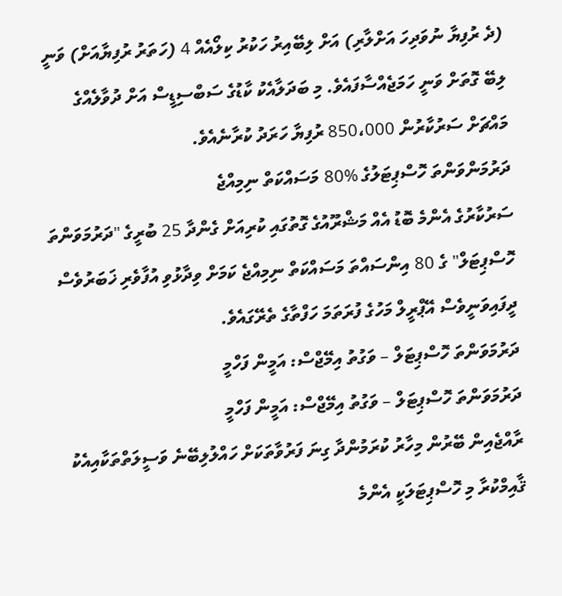(ދެ ރުފިޔާ ނުވަދިހަ އަށްލާރި) އަށް ލިބޭއިރު ހަކުރު ކިލޯއެއް 4 (ހަތަރު ރުފިޔާއަށް) ވަނީ ލިބޭ ގޮތަށް ވަނީ ހަމަޖެއްސާފައެވެ. މި ބަދަލާއެކު ކާޑުގެ ސަބްސިޑީސް އަށް ދުވާލެއްގެ މައްޗަށް ސަރުކާރުން 850،000 ރުފިޔާ ހަރަދު ކުރާނެއެވެ.
ދަރުމަންވަންތަ ހޮސްޕިޓަލުގެ %80 މަސައްކަތް ނިމިއްޖެ
ސަރުކާރުގެ އެންމެ ބޮޑު އެއް މަޝްރޫއުގެ ގޮތުގައި ކުރިއަށް ގެންދާ 25 ބުރީގެ "ދަރުމަވަންތަ ހޮސްޕިޓަލް" ގެ 80 އިންސައްތަ މަސައްކަތް ނިމިއްޖެ ކަމަށް ވިދާޅުވި އުފާވެރި ޚަބަރުވެސް ދީފައިވަނީވެސް އޭޕްރީލް މަހުގެ ފުރަތަމަ ހަފްތާގެ ތެރޭގައެވެ.
ދަރުމަވަންތަ ހޮސްޕިޓަލް – ވަގުތު އިމޭޖްސް: އަމީން ފަހްމީ
ދަރުމަވަންތަ ހޮސްޕިޓަލް – ވަގުތު އިމޭޖްސް: އަމީން ފަހްމީ
ރާއްޖެއިން ބޭރުން މިހާރު ކުރަމުންދާ ގިނަ ފަރުވާތަކަށް ހައްލުލިބޭނެ ވަސީލަތްތަކާއިއެކު ޤާއިމްކުރާ މި ހޮސްޕިޓަލަކީ އެންމެ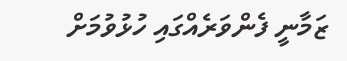ޒަމާނީ ފެންވަރެއްގައި ހުޅުވުމަށް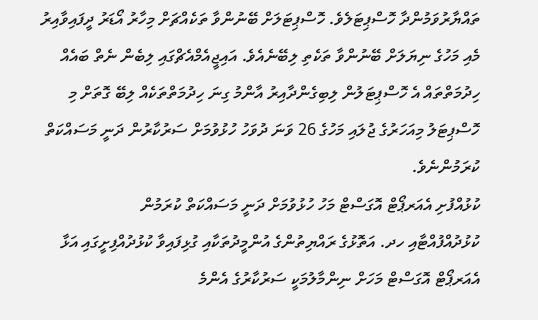ތައްޔާރުވަމުންދާ ހޮސްޕިޓަލެވެ. ހޮސްޕިޓަލަށް ބޭނުންވާ ތަކެއްޗަށް މިހާރު އޯޑަރު ދީފައިވާއިރު މެއި މަހުގެ ނިޔަލަށް ބޭނުންވާ ތަކެތި ލިބޭނެއެވެ. އައިޖީއެމްއެޗްގައި ލިބެން ނެތް ބައެއް ހިދުމަތްތައް އެ ހޮސްޕިޓަލުން ލިބިގެންދާއިރު އާންމު ގިނަ ހިދުމަތްތަކެއް ލިބޭ ގޮތަށް މި ހޮސްޕިޓަލު މިއަހަރުގެ ޖުލައި މަހުގެ 26 ވަނަ ދުވަހު ހުޅުވުމަށް ސަރުކާރުން ދަނީ މަސައްކަތް ކުރަމުންނެވެ.
ކުޅުއްފުށި އެއަރޕޯޓް އޮގަސްޓް މަހު ހުޅުވުމަށް ދަނީ މަސައްކަތް ކުރަމުން
ކުޅުދުއްފުއްޓާއި ހދ. އަތޮޅުގެ ރައްޔިތުންގެ އުންމީދުތަކާއި ގުޅިފައިވާ ކުޅުދުއްފިށީގައި އަޅާ އެއަރޕޯޓް އޮގަސްޓް މަހަށް ނިންމާލުމަކީ ސަރުކާރުގެ އެންމެ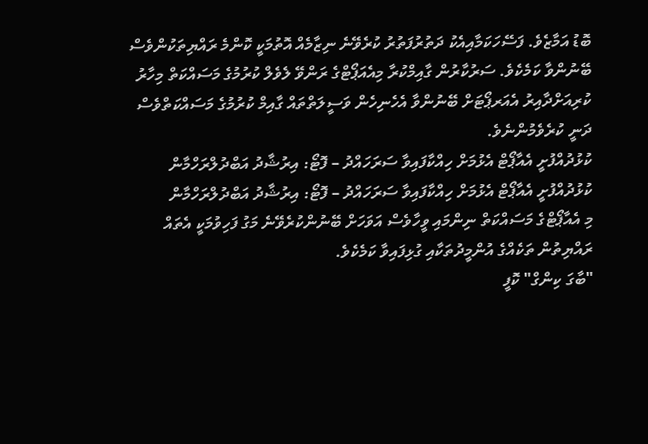ބޮޑު އަމާޒެވެ. ފަސޭހަކަމާއިއެކު ދަތުރުފަތުރު ކުރެވޭނެ ނިޒާމެއް އޮތުމަކީ ކޮންމެ ރައްޔިތަކުންވެސް ބޭނުންވާ ކަމެކެވެ. ސަރުކާރުން ގާއިމްކުރާ މިއެއަޕޯޓްގެ ރަންވޭ ލެވެލް ކުރުމުގެ މަސައްކަތް މިހާރު ކުރިއަށްދާއިރު އެއަރޕޯޓަށް ބޭނުންވާ އެހެނިހެން ވަސީލަތްތައް ގާއިމް ކުރުމުގެ މަސައްކަތްވެސް ދަނީ ކުރެވެމުންނެވެ.
ކުޅުދުއްފުށީ އެއާޕޯޓް އެޅުމަށް ހިއްކާފައިވާ ސަރަހައްދު – ފޮޓޯ: އިރުޝާދު އަބްދުލްރަހްމާން
ކުޅުދުއްފުށީ އެއާޕޯޓް އެޅުމަށް ހިއްކާފައިވާ ސަރަހައްދު – ފޮޓޯ: އިރުޝާދު އަބްދުލްރަހްމާން
މި އެއާޕޯޓްގެ މަސައްކަތް ނިންމައި ވީހާވެސް އަވަހަށް ބޭނުންކުރެވޭނެ މަގު ފަހިވުމަކީ އެތައް ރައްޔިތުން ތަކެއްގެ އުންމީދުތަކާއި ގުޅިފައިވާ ކަމެކެވެ.
"ބާގަ ކިންގް" ކޮފީ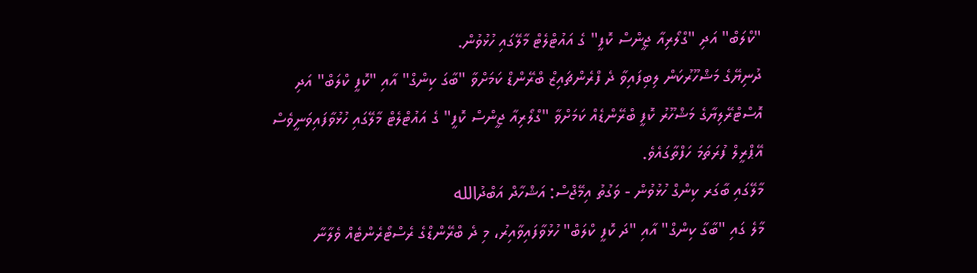"ކްލަބް" އަދި "ގްލޯރިއާ ޖީންސް ކޮފީ" ގެ އައުޓްލެޓް މާލޭގައި ހުޅުވުން.
ދުނިޔޭގެ މަޝްހޫރުކަން ލިބިފައިވާ ދެ ފްރެންޗައިޒް ބްރޭންޑް ކަމަށްވާ "ބާގަ ކިންގް" އާއި "ކޮފީ ކްލަބް" އަދި އޮސްޓްރޭލިޔާގެ މަޝްހޫރު ކޮފީ ބްރޭންޑެއް ކަމަށްވާ "ގްލޯރިއާ ޖީންސް ކޮފީ" ގެ އައުޓްލެޓް މާލޭގައި ހުޅުވާފައިވަނީވެސް އޭޕްރީލް ފުރަތަމަ ހަފްތާގައެވެ.
މާލޭގައި ބާގަރ ކިންގް ހުޅުވުން - ވަގުތު އިމޭޖްސް: އަޝްހާދް އަބްދުالله
މާލެ ގައި "ބާގާ ކިންގް" އާއި "ދަ ކޮފީ ކްލަބް" ހުޅުވާފައިވާއިރު، މި ދެ ބްރޭންޑްގެ ރެސްޓޯރެންޓެއް ވެލާނާ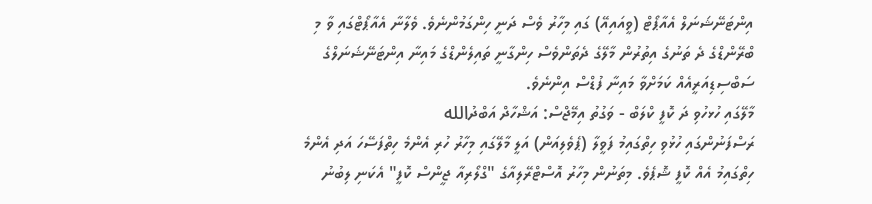އިންޓަނޭޝަނަލް އެއާޕޯޓް (ވީއައިއޭ) ގައި މިހާރު ވެސް ދަނީ ހިންގަމުންނެވެ. ވެލާނާ އެއާޕޯޓްގައި ވާ މި ބްރޭންޑްގެ ދެ ތަނުގެ އިތުރުން މާލޭގެ ދެތަންވެސް ހިންގާނީ ތައިލެންޑްގެ މައިނާ އިންޓަނޭޝަނަލްގެ ސަބްސިޑިއަރީއެއް ކަމަށްވާ މައިނާ ފުޑްސް އިންނެވެ.
މާލޭގައި ހުޅހުވި ދަ ކޮފީ ކްލަބް - ވަގުތު އިމޭޖްސް: އަޝްހާދް އަބްދުالله
ރަސްފަނުންގައި ހުޅުވި ހިތްގައިމު ފަވީލާ (ޕެވެލިއަން) އަލީ މާލޭގައި މިހާރު ހުރި އެންމެ ހިތްފަސޭހަ އަދި އެންމެ ހިތްގައިމު އެއް ކޮފީ ޝޮޕެވެ. މިތަނުން މިހާރު އޮސްޓްރޭލިއާގެ "ގްލޯރިއާ ޖީންސް ކޮފީ" އެކަނި ލިބުނު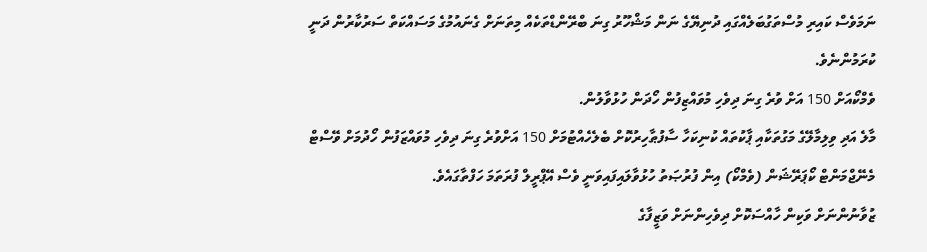ނަމަވެސް ކައިރި މުސްތަގުބަލެއްގައި ދުނިޔޭގެ ނަން މަޝްހޫރު ގިނަ ބްރޭންޑްތަކެއް މިތަނަށް ގެނައުމުގެ މަސައްކަތް ސަރުކާރުން ދަނީ ކުރަމުންނެވެ.
ވެމްކޯއަށް 150 އަށް ވުރެ ގިނަ ދިވެހި މުވައްޒިފުން ހޯދަން ހުޅުވާލުން.
މާލެ އަދި ވިލިމާލޭގެ މަގުތަކާއި ޕާކުތައް ކުނިކަހާ ސާފުޠާހިރުކޮށް ބެލެހެއްޓުމަށް 150 އަށްވުރެ ގިނަ ދިވެހި މުވައްޒަފުން ހޯދުމަށް ވޭސްޓް މެނޭޖްމަންޓް ކޯޕަރޭޝަން (ވެމްކޯ) އިން ފުރުޞަތު ހުޅުވާލައިފައިވަނީ ވެސް އޭޕްރީލް ފުރަތަމަ ހަފްތާގައެވެ.
ޒުވާނުންނަށް ވަކިން ހާއްސަކޮށް ދިވެހިންނަށް ވަޒީފާގެ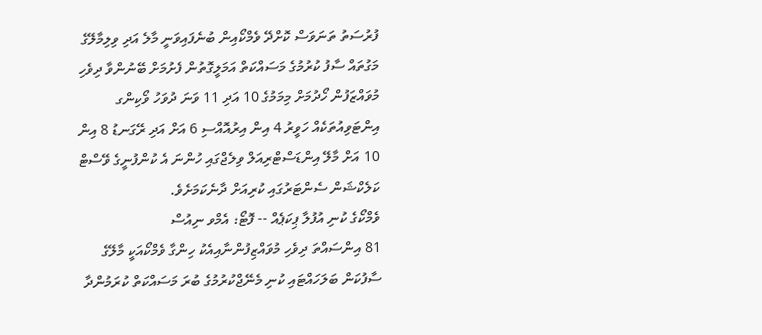ފުރުސަތު ތަނަވަސް ކޮށްދޭ ވެމްކޯއިން ބުނެފައިވަނީ މާލެ އަދި ވިލިމާލޭގެ މަގުތައް ސާފު ކުރުމުގެ މަސައްކަތް އަމަލީގޮތުން ފެށުމަށް ބޭނުންވާ ދިވެހި މުވައްޒަފުން ހޯދުމަށް މިމަމުގެ 10 އަދި 11 ވަނަ ދުވަހު ވޯކިންގ އިންޓަވިއުތަކެއް ހަވީރު 4 އިން އިރުއޮއްސި 6 އަށް އަދި ރޭގަނޑު 8 އިން 10 އަށް މާލޭ އިންޑަސްޓްރިއަލް ވިލެޖްގައި ހުންނަ އެ ކުންފުނީގެ ވޭސްޓް ކަލެކްޝަން ސެންޓަރުގައި ކުރިއަށް ދާނެކަމަށެވެ.
ވެމްކޯގެ ކުނި އުފުލާ ޕިކަޕެއް -- ފޮޓޯ: އެމްވ ނިއުސް
81 އިންސައްތަ ދިވެހި މުވައްޒިފުންނާއިއެކު ހިންގާ ވެމްކޯއަކީ މާލޭގެ ސާފުކަން ބަލަހައްޓައި ކުނި މެނޭޖްކުރުމުގެ ބުރަ މަސައްކަތް ކުރަމުންދާ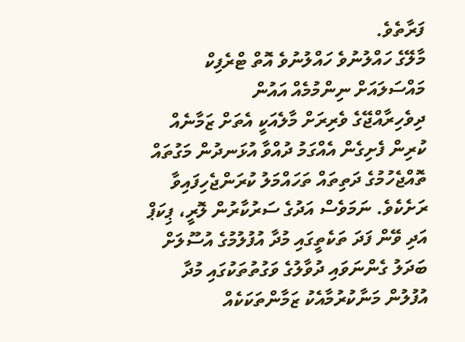ފަރާތެވެ.
މާލޭގެ ހައްލުނުވެ ހައްލުނުވެ އޮތް ޓްރެފިކް މައްސަލައަށް ނިންމުމެއް އައުން
ދިވެހިރާއްޖޭގެ ވެރިރަށް މާލެއަކީ އެތަށް ޒަމާނެއް ކުރިން ފެށިގެން އެއްގަމު ދުއްވާ އުޅަނދުން މަގުތައް ތޮއްޖެހުމުގެ ދަތިތައް ތަހައްމަލު ކުރަންޖެހިފައިވާ ރަށެކެވެ. ނަމަވެސް އަދުގެ ސަރުކާރުން ލޮރީ، ޕިކަޕް އަދި ވޭން ފަދަ ތަކެތީގައި މުދާ އުފުލުމުގެ އުސޫލަށް ބަދަލު ގެންނަވައި ދުވާލުގެ ވަގުތުތަކުގައި މުދާ އުފުލުން މަނާކުރުމާއެކު ޒަމާންތަކަކެއް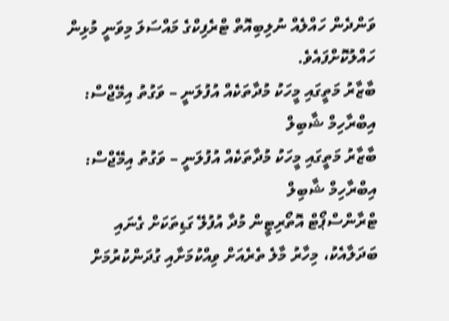ވަންދެން ހައްލެއް ނުލިބިއޮތް ޓްރެފިކްގެ މައްސަލަ މިވަނީ މުޅިން ހައްލުކޮށްފައެވެ.
ބާޒާރު މަތީގައި މީހަކު މުދާތަކެއް އުފުލަނީ – ވަގުތު އިމޭޖްސް: އިބްރާހިމް ޝާބިލް
ބާޒާރު މަތީގައި މީހަކު މުދާތަކެއް އުފުލަނީ – ވަގުތު އިމޭޖްސް: އިބްރާހިމް ޝާބިލް
ޓްރާންސްޕޯޓް އޮތޯރިޓީން މުދާ އުފުލޭ ގަޑިތަކަށް ގެނައި ބަދަލާއެކު، މިހާރު މާލެ ތެރެއަށް ވިއްކުމަށާއި ގުދަންކުރުމަށް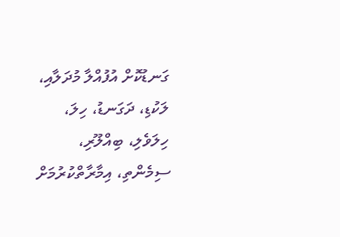ގަނޑުކޮށް އުފުއްލާ މުދަލާއި، ލަކުޑި، ދަގަނޑު، ހިލަ، ހިލަވެލި، ބިއްލޫރި، ސިމެންތި، އިމާރާތްކުރުމަށް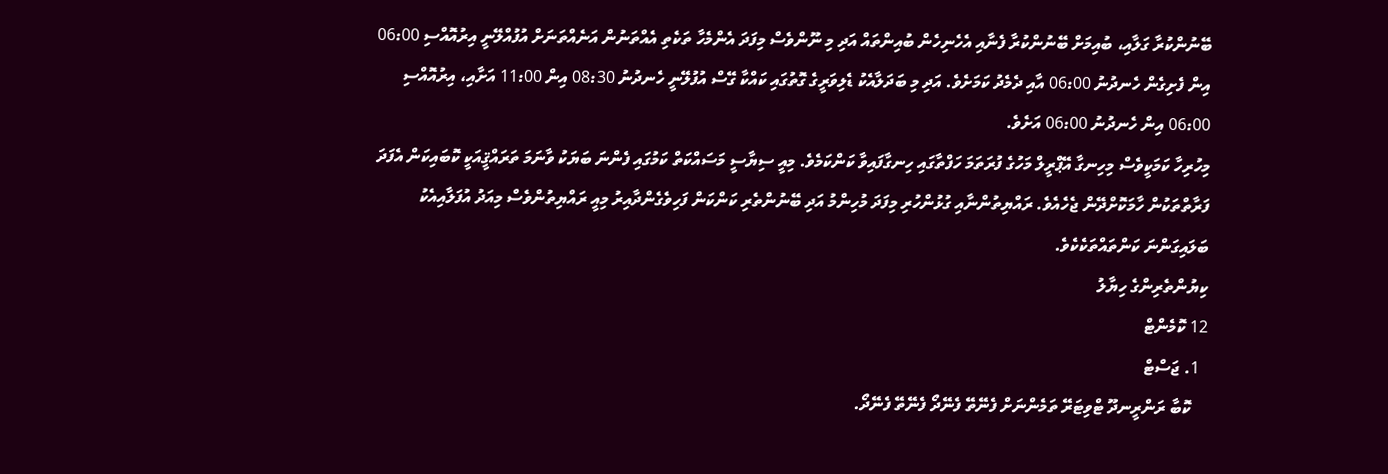ބޭނުންކުރާ ގަލާއި، ބުއިމަށް ބޭނުންކުރާ ފެނާއި އެހެނިހެން ބުއިންތައް އަދި މި ނޫންވެސް މިފަދަ އެންމެހާ ތަކެތި އެއްތަނުން އަނެއްތަނަށް އުފުއްލޭނީ އިރުއޮއްސި 06:00 އިން ފެށިގެން ހެނދުނު 06:00 އާއި ދެމެދު ކަމަށެވެ. އަދި މި ބަދަލާއެކު ޑެލިވަރީގެ ގޮތުގައި ކައްކާ ގޭސް އުފުލޭނީ ހެނދުނު 08:30 އިން 11:00 އަށާއި، އިރުއޮއްސި 06:00 އިން ހެނދުނު 06:00 އަށެވެ.
މިހުރިހާ ކަމަކީވެސް މިހިނގާ އޭޕްރީލް މަހުގެ ފުރަތަމަ ހަފްތާގައި ހިނގާފައިވާ ކަންކަމެވެ. މިއީ ސިޔާސީ މަސައްކަތް ކަމުގައި ފެންނަ ބަޔަކު ވާނަމަ ތަރައްޤީއަކީ ކޮބައިކަން އެފަދަ ފަރާތްތަކުން ހާމަކޮށްދޭން ޖެހެއެވެ. ރައްޔިތުންނާއި ގުޅުންހުރި މިފަދަ މުހިންމު އަދި ބޭނުންތެރި ކަންކަން ފަހިވެގެންދާއިރު މިއީ ރައްޔިތުންވެސް މިއަދު އުފަލާއިއެކު ބަލައިގަންނަ ކަންތައްތަކެކެވެ.
ކިޔުންތެރިންގެ ހިޔާލު
12 ކޮމެންޓް
  1. ޖަސްޓް
    ކޮބާ ރަންރީނދޫ ޓްވިޓަރޭ ތަމެންނަށް ފެނޭތޭ ފެނޭދޯ ފެނޭތޭ ފެނޭދޯ.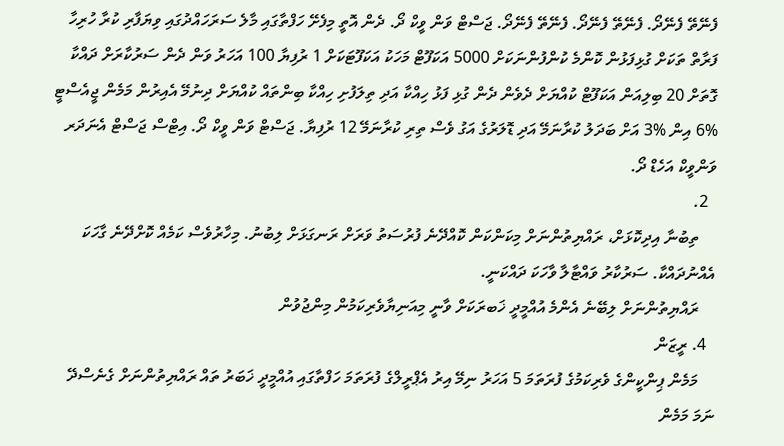ފެނޭތޭ ފެނޭދޯ. ފެނޭތޭ ފެނޭދޯ. ފެނޭތޭ ފެނޭދޯ. ޖަސްޓް ވަން ވީކް ދޯ. ދެން އޮތީ މިފެށޭ ހަފްތާގައި މާލެ ސަރަހައްދުގައި ވިޔަފާރި ކުރާ ހުރިހާ ފަރާތް ތަކަށް ގުޅިފަޅުން ކޮންމެ ކުންފުންނަކަށް 5000 އަކަފޫޓް މަހަކު އަކަފޫޓަކަށް 1 ރުފިޔާ 100 އަހަރު ވަން ދެން ސަރުކާރަށް ދައްކާ ގޮތަށް 20 ބިލިއަން އަކަފޫޓް ކުއްޔަށް ދެވެން ދެން ގުޅި ފަޅު ހިއްކާ އަދި ތިލަފުށި ހިއްކާ ބިންތައް ކުއްޔަށް ދިނުމޭ އެއިރުން މަމެން ޖީއެސްޓީ %6 އިން %3 އަށް ބަދަލު ކުރާނަމޭ އަދި ޑޮލަރުގެ އަގު ވެސް ތިރި ކުރާނަމޭ 12 ރުފިޔާ. ޖަސްޓް ވަން ވީކް ދޯ. އިޓްސް ޖަސްޓް އެނަދަރ ވަންވީކް އަހެޑް ދޯ.
  2.
    ތިބުނާ އިދިކޮޅަށް، ރައްޔިތުންނަށް މިކަންކަން ކޮއްދޭނެ ފުރުސަތު ވަރަށް ރަނގަޅަށް ލިބުނު. މިހާރުވެސް ކަމެއް ކޮށްދޭނެ ގާހަކަ އެއްނުދައްކާ. ސަރުކާރު ވައްޓާލާ ވާހަކަ ދައްކަނީ.
    ރައްޔިތުންނަށް ލިބޭނެ އެންމެ އުއްމީދީ ޚަބރަކަށް ވާނީ މިއަނިޔާވެރިކަމުން މިންޖުވުން
  4. ރީޒަން
    މަމެން ޕިންކީންގެ ވެރިކަމުގެ ފުރަތަމަ 5 އަހަރު ނިމޭ އިރު އެޕްރީލްގެ ފުރަތަމަ ހަފްތާގައި އުއްމީދީ ޚަބަރު ތައް ރައްޔިތުންނަށް ގެނެސްދޭ ނަމަ މަމެން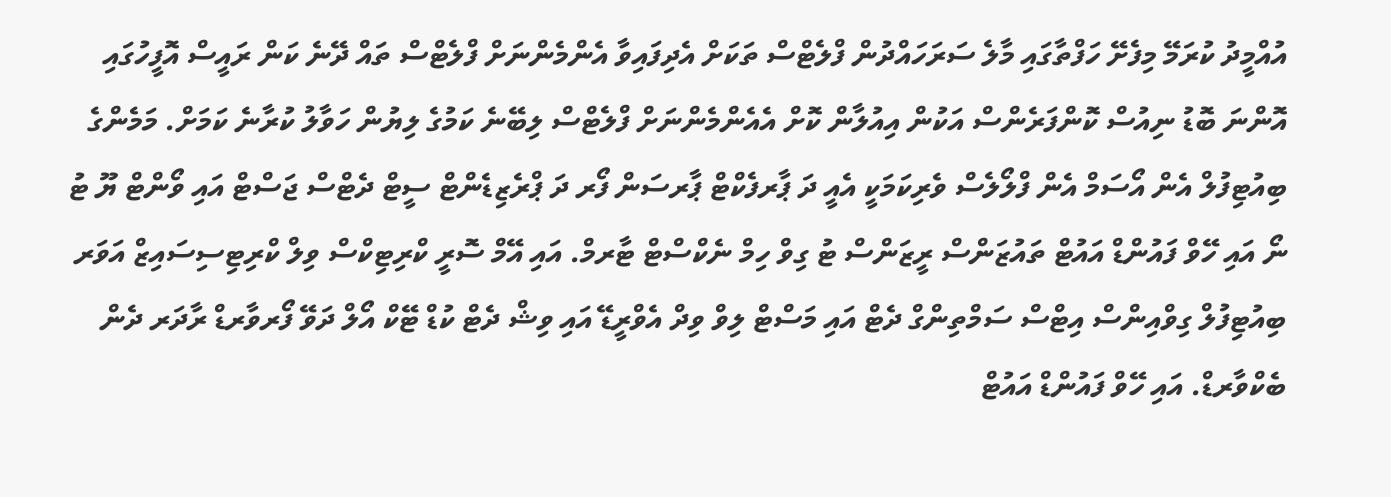އުއްމީދު ކުރަމޭ މިފެށޭ ހަފްތާގައި މާލެ ސަރަހައްދުން ފްލެޓްސް ތަކަށް އެދިފައިވާ އެންމެންނަށް ފްލެޓްސް ތައް ދޭނެ ކަން ރައީސް އޮފީހުގައި އޮންނަ ބޮޑު ނިއުސް ކޮންފަރެންސް އަކުން އިއުލާން ކޮށް އެއެންމެންނަށް ފްލެޓްސް ލިބޭނެ ކަމުގެ ލިޔުން ހަވާލު ކުރާނެ ކަމަށް. މަމެންގެ ބިއުޓިފުލް އެން އޯސަމް އެން ފްލޯލެސް ވެރިކަމަކީ އެއީ ދަ ޕާރފެކްޓް ޕާރސަން ފޯރ ދަ ޕްރެޒިޑެންޓް ސީޓް ދެޓްސް ޖަސްޓް އައި ވޯންޓް ޔޫ ޓު ނޯ އައި ހޭވް ފައުންޑް އައުޓް ތައުޒަންސް ރީޒަންސް ޓު ގިވް ހިމް ނެކްސްޓް ޓާރމް. އައި އޭމް ސޮރީ ކްރިޓިކްސް ވިލް ކްރިޓިސިސައިޒް އަވަރ ބިއުޓިފުލް ގިވްއިންސް އިޓްސް ސަމްތިންގް ދެޓް އައި މަސްޓް ލިވް ވިދް އެވްރީޑޭ އައި ވިޝް ދެޓް ކުޑް ޓޭކް އޯލް ދަވޭ ފޯރވާރޑް ރާދަރ ދެން ބެކްވާރޑް. އައި ހޭވް ފައުންޑް އައުޓް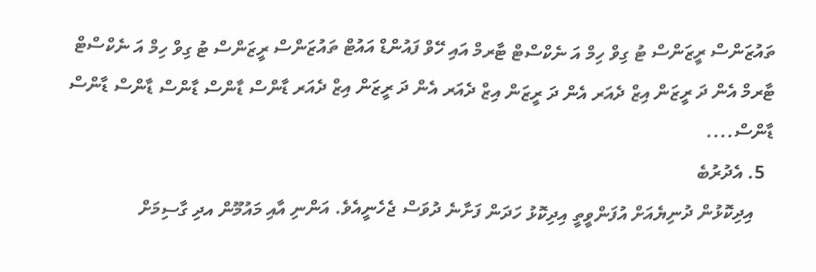ތައުޒަންސް ރީޒަންސް ޓު ގިވް ހިމް އަ ނެކްސްޓް ޓާރމް އައި ހޭވް ފައުންޑް އައުޓް ތައުޒަންސް ރީޒަންސް ޓު ގިވް ހިމް އަ ނެކްސްޓް ޓާރމް އެން ދަ ރީޒަން އިޒް ދެއަރ އެން ދަ ރީޒަން އިޒް ދެއަރ އެން ދަ ރީޒަން އިޒް ދެއަރ ޑާންސް ޑާންސް ޑާންސް ޑާންސް ޑާންސް ޑާންސް....
  5. އެދުރުބެ
    އިދިކޮޅުން ދުނިޔެއަށް އުފަންވީތީ އިދިކޮޅު ހަދަން ފަށާނެ ދުވަސް ޖެހެނީއެވެ. އަންނި އާއި މައުމޫން އދި ގާސިމަށް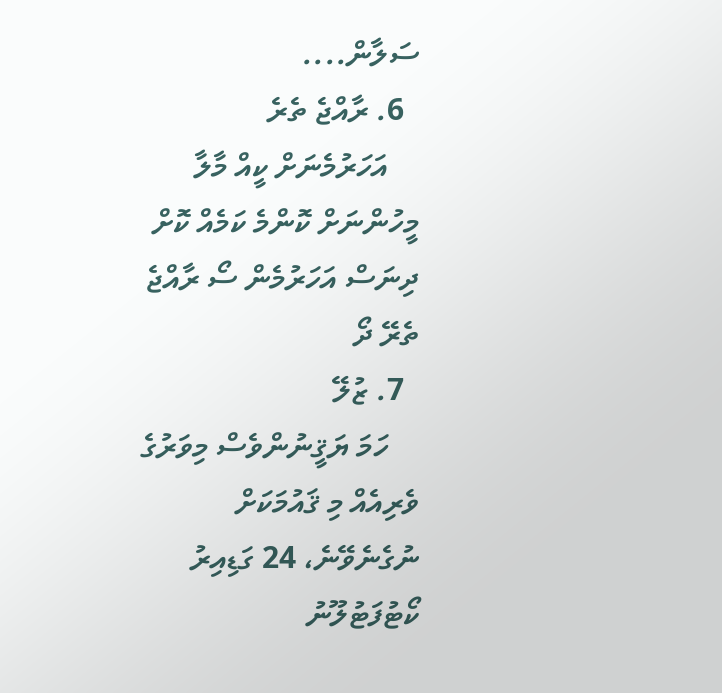ސަލާން....
  6. ރާއްޖެ ތެރެ
    އަހަރުމެނަށް ކީއް މާލާ މީހުންނަށް ކޮންމެ ކަމެއް ކޮށް ދިނަސް އަހަރުމެން ސޯ ރާއްޖެ ތެރޭ ދޯ
  7. ޒުލޭ
    ހަމަ ޔަޤީނުންވެސް މިވަރުގެ ވެރިއެއް މި ޤައުމަކަށް ނުގެނެވޭނެ، 24 ގަޑިއިރު ކޯޓުފަޓުލޫނު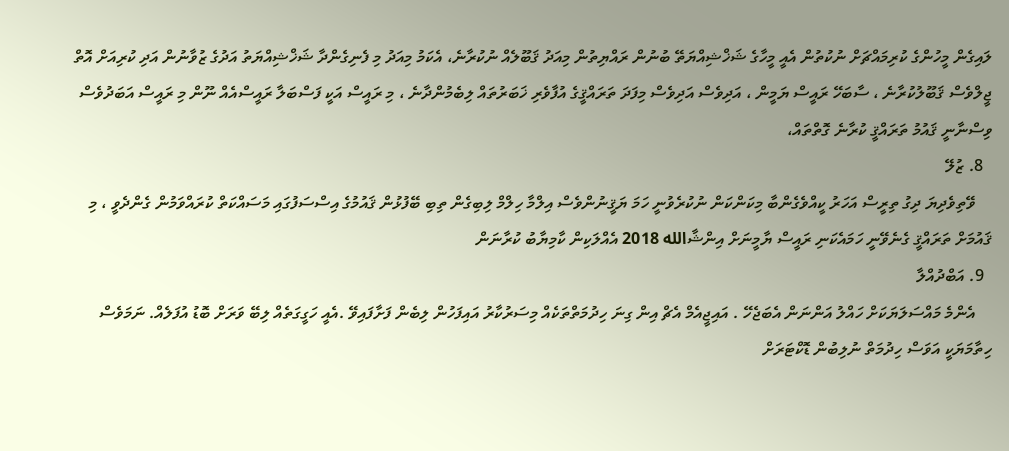ލައިގެން މީހުންގެ ކުރިމައްޗަށް ނުކުތުން އެއީ މީހާގެ ޝަޚްޝިއްޔަތޭ ބުނުން ރައްޔިތުން މިއަދު ޤަބޫލެއް ނުކުރާނެ، އެކަމު މިއަދު މި ފެނިގެންދާ ޝަޚްޝިއްޔަތު އަދުގެ ޒުވާނުން އަދި ކުރިއަށް އޮތް ޖީލްވެސް ޤަބޫލުކުރާނެ ، ސާބަހޭ ރައީސް ޔަމީން ، އަދިވެސް އަދިވެސް މިފަދަ ތަރައްޤީގެ އުފާވެރި ޚަބަރުތައް ލިބެމުންދާނެ ، މި ރައީސް އަކީ ފަސްބަލާ ރައީސްއެއް ނޫން މި ރައީސް އަބަދުވެސް ވިސްނާނީ ޤައުމު ތަރައްޤީ ކުރާނެ ގޮތްތައް،
  8. ޒުލޭ
    ވޭތިވެދިޔަ ދިގު ތިރީސް އަހަރު ކީއްވެގެންބާ މިކަންކަން ނުކުރެވުނީ ހަމަ ޔަޤީނުންވެސް އިލްމާ ހިލްމް ލިބިގެން ތިބި ބޭފުޅުން ޤައުމުގެ އިސްސަފުގައި މަސައްކަތް ކުރައްވަމުން ގެންދެވީ ، މި ޤައުމަށް ތަރައްޤީ ގެނެވޭނީ ހަމައެކަނި ރައީސް ޔާމީނަށް އިންޝާالله 2018 އެއްލަކިން ކާމިޔާބު ކުރާނަން
  9. އަބްދުއްލާ
    އެންމެ މައްސަލަޔަކަށް ހައްލު އަންނަން އެބަޖެހޭ . އައިޖީއެމް އެޗް އިން ގިނަ ހިދުމަތްތަކެއް މިސަރުކާރު އައިފަހުން ލިބެން ފަށާފައިވޭ .އެއީ ހަގީގަތެއް ލިބޭ ވަރަށް ބޮޑު އުފަލެއް. ނަމަވެސް ހިތާމަޔަކީ އަވަސް ހިދުމަތް ނުލިބުން ޑޮކްޓަރަށް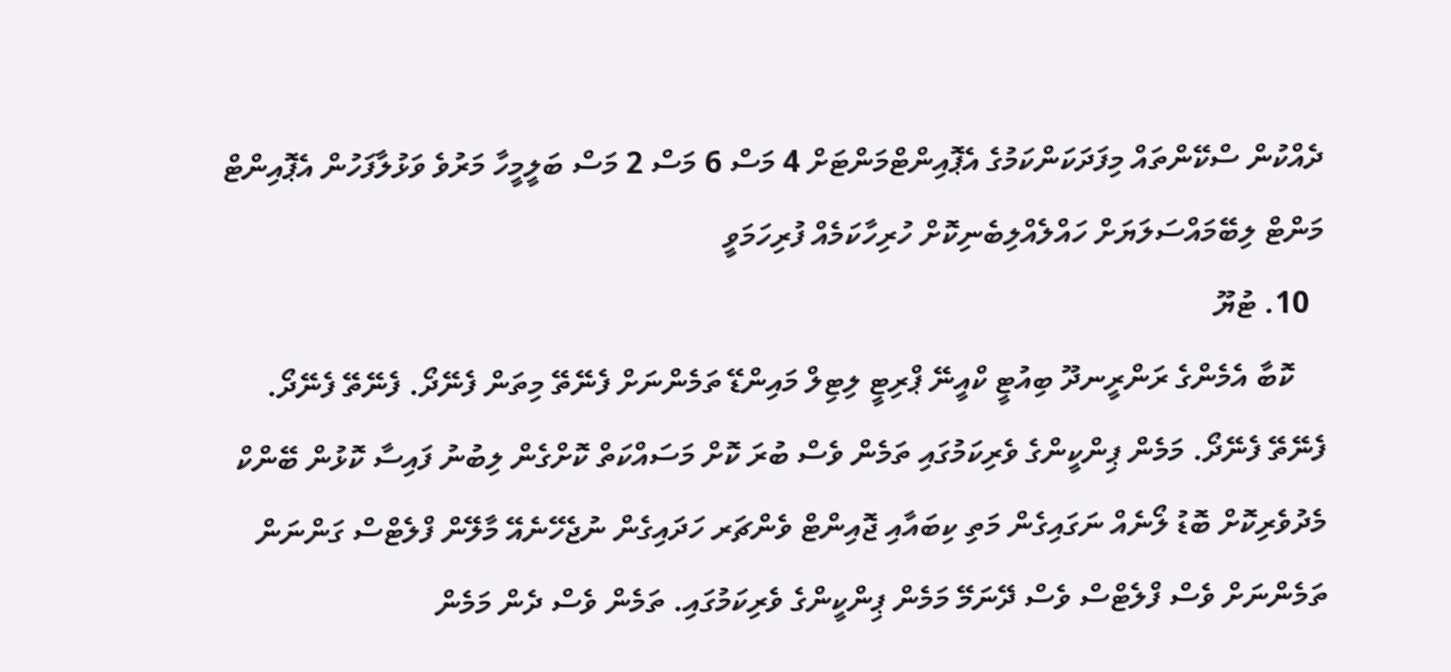ދެއްކުން ސްކޭންތައް މިފަދަކަންކަމުގެ އެޕޮއިންޓްމަންޓަށް 4 މަސް 6 މަސް 2 މަސް ބަލީމީހާ މަރުވެ ވަޅުލާފަހުން އެޕޮއިންޓް މަންޓް ލިބޭމައްސަލަޔަށް ހައްލެއްލިބެނިކޮށް ހުރިހާކަމެއް ފުރިހަމަވީ
  10. ޓުޔޫ
    ކޮބާ އެމެންގެ ރަންރީނދޫ ބިއުޓީ ކްއީނޭ ޕްރިޓީ ލިޓިލް މައިންޑޭ ތަމެންނަށް ފެނޭތޭ މިތަން ފެނޭދޯ. ފެނޭތޭ ފެނޭދޯ. ފެނޭތޭ ފެނޭދޯ. މަމެން ޕިންކީންގެ ވެރިކަމުގައި ތަމެން ވެސް ބުރަ ކޮށް މަސައްކަތް ކޮށްގެން ލިބުނު ފައިސާ ކޮޅުން ބޭންކް މެދުވެރިކޮށް ބޮޑު ލޯނެއް ނަގައިގެން މަތި ކިބައާއި ޖޮއިންޓް ވެންޗަރ ހަދައިގެން ނުޖެހޭނެއޭ މާލޭން ފްލެޓްސް ގަންނަން ތަމެންނަށް ވެސް ފްލެޓްސް ވެސް ދޭނަމޭ މަމެން ޕިންކީންގެ ވެރިކަމުގައި. ތަމެން ވެސް ދެން މަމެން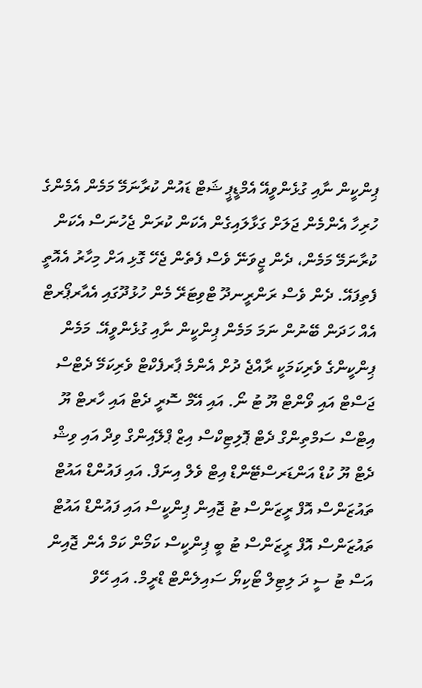ޕިންކީން ނާއި ގުޅެންވީއޭ އެމްޑީޕީ ޝަޓް ޑައުން ކުރާނަމޭ މަމެން އެމެންގެ ހުރިހާ އެންމެން ޖަލަށް ގަޅާލައިގެން އެކަން ކުރަން ޖެހުނަސް އެކަން ކުރާނަމޭ މަމެން، ދެން ޖީވަނޭ ވެސް ފެތެން ޖެހޭ ގޮޅި އަށް މިހާރު އެއޮތީ ފެތިފައޭ. ދެން ވެސް ރަންރީނދޫ ޓްވިޓަރޭ މެން ހުޅުދޫގައި އެއާރޕޯރޓް އެއް ހަދަން ބޭނުން ނަމަ މަމެން ޕިންކީން ނާއި ގުޅެންވީއޭ. މަމެން ޕިންކީންގެ ވެރިކަމަކީ ރާއްޖެ ދުށް އެންމެ ޕާރފެކްޓް ވެރިކަމޭ ދެޓްސް ޖަސްޓް އައި ވޯންޓް ޔޫ ޓު ނޯ. އައި އޭމް ސޮރީ ދެޓް އައި ހާރޓް ޔޫ އިޓްސް ސަމްތިންގް ދެޓް ޕޮލިޓިކްސް އިޒް ޕްލޭއިންގް ވިދް އައި ވިޝް ދެޓް ޔޫ ކުޑް އަންޑަރސްޓޭންޑް އިޓް ވެލް އިނަފް. އައި ފައުންޑް އައުޓް ތައުޒަންސް އޮފް ރީޒަންސް ޓު ޖޮއިން ޕިންކީސް އައި ފައުންޑް އައުޓް ތައުޒަންސް އޮފް ރީޒަންސް ޓު ބީ ޕިންކީސް ކަމޯން ކަމް އެން ޖޮއިން އަސް ޓު ސީ ދަ ލިޓިލް ޓޯކިޔޯ ސައިލެންޓް ޑްރީމް. އައި ހޭވް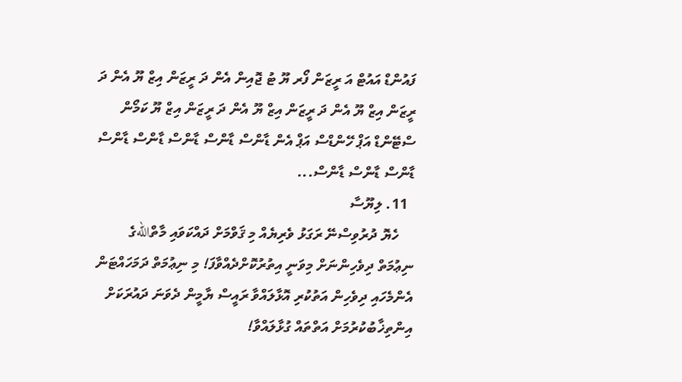ފައުންޑް އައުޓް އަ ރީޒަން ފޯރ ޔޫ ޓު ޖޮއިން އެން ދަ ރީޒަން އިޒް ޔޫ އެން ދަ ރީޒަން އިޒް ޔޫ އެން ދަ ރީޒަން އިޒް ޔޫ އެން ދަ ރީޒަން އިޒް ޔޫ ކަމޯން ސްޓޭންޑް އަޕް ހޭންޑްސް އަޕް އެން ޑާންސް ޑާންސް ޑާންސް ޑާންސް ޑާންސް ޑާންސް ޑާންސް ޑާންސް...
  11. ލިޔޫސާ
    ހެޔޮ ދުރުވިސްނޭ ރަގަޅު ވެރިޔެއް މި ޤަވްމަށް ދައްކަވައި މާތްاللهގެ ނިޢުމަތް ދިވެހިންނަށް މިވަނީ އިތުރުކޮށްދެއްވާފަ! މި ނިޢުމަތް ދަމަހައްޓަން އެންމެހައި ދިވެހިން އަތުކުރި އޮޅާލައްވާ ރައީސް ޔާމީން ދެވަނަ ދައުރަކަށް އިންތިޚާބުކުރުމަށް އަތްތައް ގުޅާލައްވާ!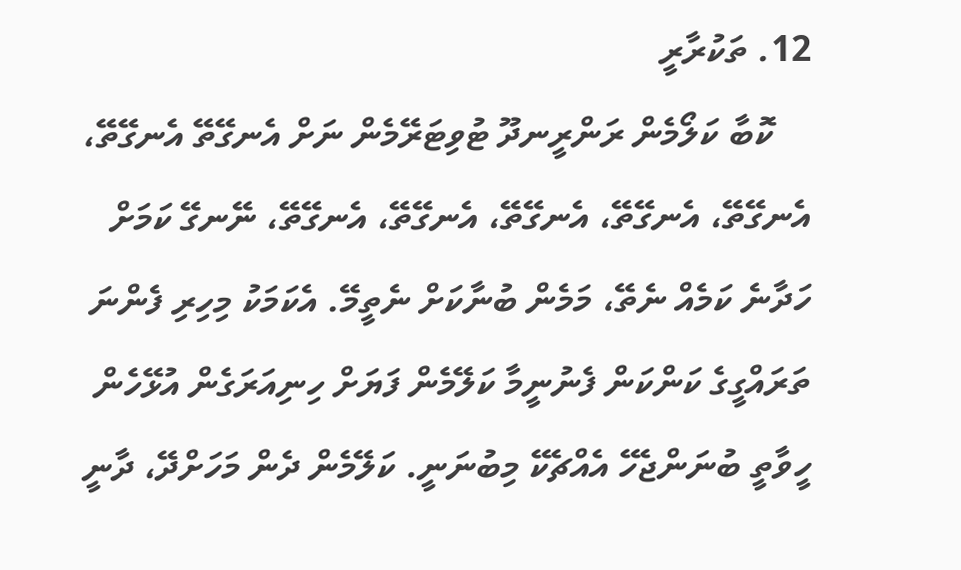12. ތަކުރާރީ
    ކޮބާ ކަލޯމެން ރަންރީނދޫ ޓުވިޓަރޭމެން ނަށް އެނގޭތޭ އެނގޭތޭ، އެނގޭތޭ، އެނގޭތޭ، އެނގޭތޭ، އެނގޭތޭ، އެނގޭތޭ، ނޭނގޭ ކަމަށް ހަދާނެ ކަމެއް ނެތޭ، މަމެން ބުނާކަށް ނެތީމޭ. އެކަމަކު މިހިރި ފެންނަ ތަރައްގީގެ ކަންކަން ފެނުނީމާ ކަލޭމެން ފަޔަށް ހިނިއަރަގެން އުޅޭހެން ހީވާތީ ބުނަންޖެހޭ އެއްޗެކޭ މިބުނަނީ. ކަލޭމެން ދެން މަހަށްދޭ، ދާނީ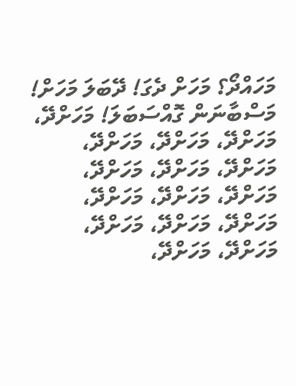މަހައްދޯ؟ މަހަށް ދެގަ! ދޭބަލަ މަހަށް! މަސްބާނަން ގޮއްސަބަލަ! މަހަށްދޭ، މަހަށްދޭ، މަހަށްދޭ، މަހަށްދޭ، މަހަށްދޭ، މަހަށްދޭ، މަހަށްދޭ، މަހަށްދޭ، މަހަށްދޭ، މަހަށްދޭ، މަހަށްދޭ، މަހަށްދޭ، މަހަށްދޭ، މަހަށްދޭ، މަހަށްދޭ،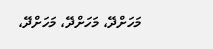މަހަށްދޭ، މަހަށްދޭ، މަހަށްދޭ،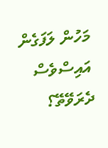މަހުން ލަފަގެން އައިސްވެސް ދެރަވޭތޭ؟